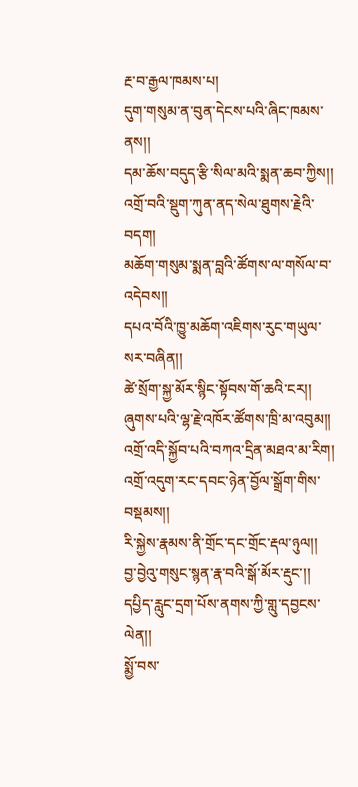རྔ་བ་རྒྱལ་ཁམས་པ།
དུག་གསུམ་ན་བུན་དེངས་པའི་ཞིང་ཁམས་ནས།།
དམ་ཆོས་བདུད་རྩི་སིལ་མའི་སྨན་ཆབ་ཀྱིས།།
འགྲོ་བའི་སྡུག་ཀུན་ནད་སེལ་ཐུགས་རྗེའི་བདག།
མཆོག་གསུམ་སྨན་བླའི་ཚོགས་ལ་གསོལ་བ་འདེབས།།
དཔའ་བོའི་ཁྱུ་མཆོག་འཇིགས་རུང་གཡུལ་སར་བཞིན།།
ཚེ་སྲོག་སྐྱ་མོར་སྙིང་སྟོབས་གོ་ཆའི་ངར།།
ཞུགས་པའི་ལྷ་རྗེ་འཁོར་ཚོགས་ཁྲི་མ་འབུམ།།
འགྲོ་འདི་སྐྱོབ་པའི་བཀའ་དྲིན་མཐའ་མ་རིག།
འགྲོ་འདུག་རང་དབང་ཉེན་བྱོལ་སྒྲོག་གིས་བསྡམས།།
རི་སྐྱེས་རྣམས་ནི་གྲོང་དང་གྲོང་རྡལ་ཉུལ།།
བྱ་བྱེའུ་གསུང་སྙན་རྣ་བའི་སྒོ་མོར་རྡུང་།།
དཔྱིད་རླུང་དྲག་པོས་ནགས་ཀྱི་གླུ་དབྱངས་ལེན།།
སྨྱོ་བས་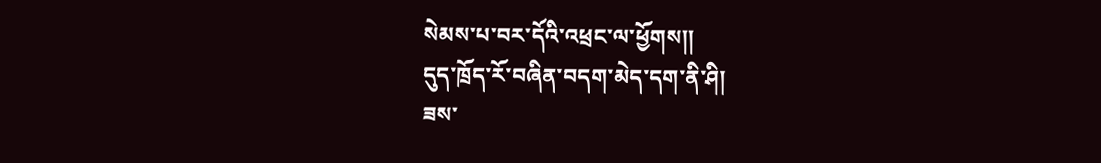སེམས་པ་བར་དོའི་འཕྲང་ལ་ཕྱོགས།།
དུད་ཁྲོད་རོ་བཞིན་བདག་མེད་དག་ནི་ཤི།
ཟས་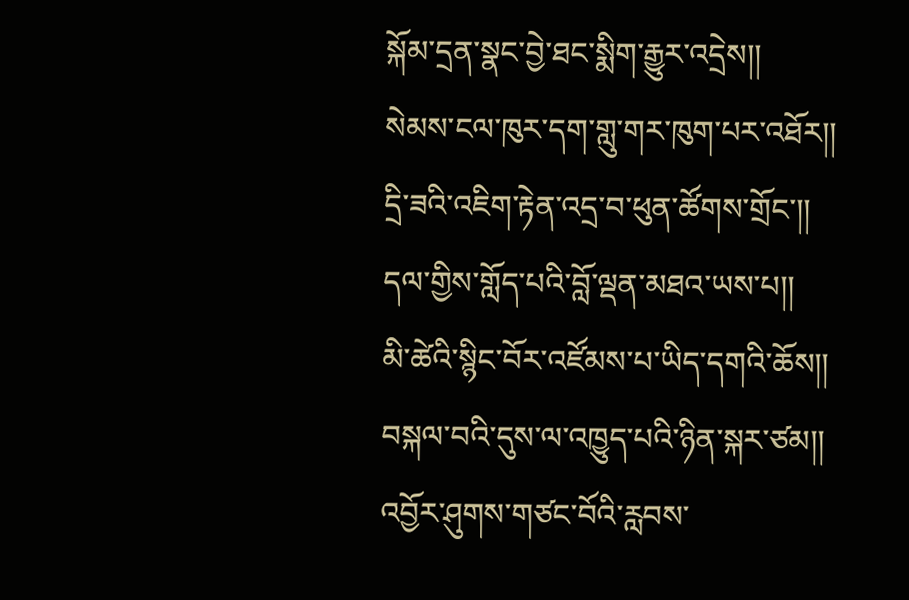སྐོམ་དྲན་སྣང་བྱེ་ཐང་སྨིག་རྒྱུར་འདྲེས།།
སེམས་ངལ་ཁུར་དག་གླུ་གར་ཁུག་པར་འཐོར།།
དྲི་ཟའི་འཇིག་རྟེན་འདྲ་བ་ཕུན་ཚོགས་གྲོང་།།
དལ་གྱིས་གློད་པའི་བློ་ལྡན་མཐའ་ཡས་པ།།
མི་ཚེའི་སྙིང་བོར་འཛོམས་པ་ཡིད་དགའི་ཆོས།།
བསྐལ་བའི་དུས་ལ་འཁྱུད་པའི་ཉིན་སྐར་ཙམ།།
འབྱོར་ཤུགས་གཙང་བོའི་རླབས་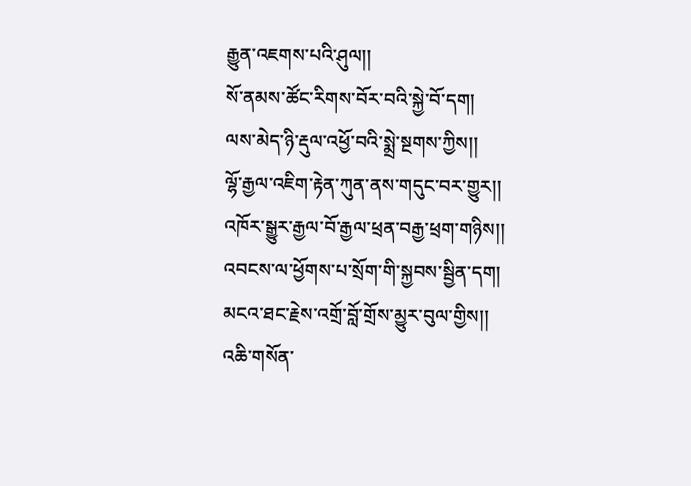རྒྱུན་འཇགས་པའི་ཤུལ།།
སོ་ནམས་ཚོང་རིགས་བོར་བའི་སྐྱེ་བོ་དག།
ལས་མེད་ཉི་རྡུལ་འཕྱོ་བའི་སྨྲེ་སྔགས་ཀྱིས།།
ལྷོ་རྒྱལ་འཇིག་རྟེན་ཀུན་ནས་གདུང་བར་གྱུར།།
འཁོར་སྒྱུར་རྒྱལ་བོ་རྒྱལ་ཕྲན་བརྒྱ་ཕྲག་གཉིས།།
འབངས་ལ་ཕྱོགས་པ་སྲོག་གི་སྐྱབས་སྦྱིན་དག།
མངའ་ཐང་རྗེས་འགྲོ་བློ་གྲོས་མྱུར་བུལ་གྱིས།།
འཆི་གསོན་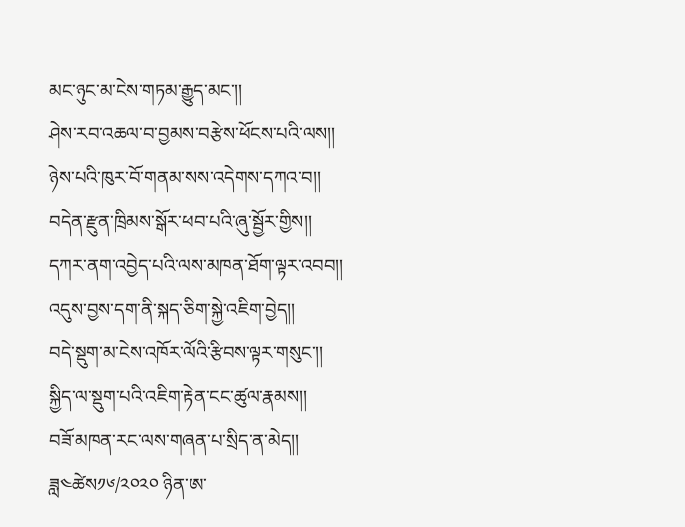མང་ཉུང་མ་ངེས་གཏམ་རྒྱུད་མང་།།
ཤེས་རབ་འཆལ་བ་བྱམས་བརྩེས་ཕོངས་པའི་ལས།།
ཉེས་པའི་ཁུར་བོ་གནམ་སས་འདེགས་དཀའ་བ།།
བདེན་རྫུན་ཁྲིམས་སྒོར་ཕབ་པའི་ཞུ་སྦྱོར་གྱིས།།
དཀར་ནག་འབྱེད་པའི་ལས་མཁན་ཐོག་ལྟར་འབབ།།
འདུས་བྱས་དག་ནི་སྐད་ཅིག་སྐྱེ་འཇིག་བྱེད།།
བདེ་སྡུག་མ་ངེས་འཁོར་ལོའི་རྩིབས་ལྟར་གསུང་།།
སྐྱིད་ལ་སྡུག་པའི་འཇིག་རྟེན་ངང་ཚུལ་རྣམས།།
བཟོ་མཁན་རང་ལས་གཞན་པ་སྲིད་ན་མེད།།
ཟླ༤ཚེས༡༦/༢༠༢༠ ཉིན་ཨ་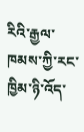རིའི་རྒྱལ་ཁམས་ཀྱི་རང་ཁྱིམ་ཉི་འོད་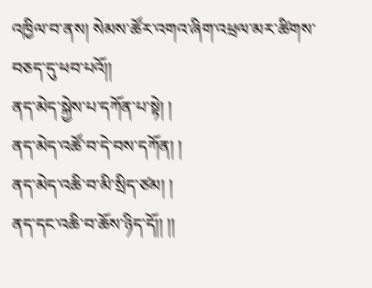འཁྱིལ་བ་ནས། སེམས་ཚོར་འགའ་ཞིག་འཕྲལ་མར་ཚིགས་བཅད་དུ་ཕབ་པའོ།།
ནད་མེད་སྐྱེས་པ་དཀོན་པ་སྟེ། །
ནད་མེད་འཚོ་བ་དེ་བས་དཀོན། །
ནད་མེད་འཆི་བ་མི་སྲིད་ཙམ། །
ནད་དང་འཆི་བ་ཆོས་ཉིད་དོ།། །།